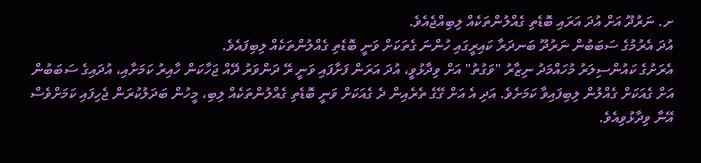ށ. ނަރުދޫ އަށް އުދަ އަރައި ބޮޑެތި ގެއްލުންތަކެއް ލިބިއްޖެއެވެ.
އުދަ އެރުމުގެ ސަބަބުން ނަރުދޫ ބަނދަރާ ކައިރީގައި ހުންނަ ގެތަކަށް ވަނީ ބޮޑެތި ގެއްލުންތަކެއް ލިބިފައެވެ.
އެރަށުގެ ކައުންސިލަރު މުހައްމަދު ނިޒާރު "ވަގުތު" އަށް ވިދާޅުވީ، އުދަ އަރަން ފަށާފައި ވަނީ ރޭ ދަންވަރު ދޭއް ޖަހާކަން ހާއިރު ކަމަށާއި، އުދައިގެ ސަބަބުން އަށް ގެއަކަށް ގެއްލުން ލިބިފައިވާ ކަމަށެވެ. އަދި އެ އަށް ގޭގެ ތެރެއިން ދެ ގެއަކަށް ވަނީ ބޮޑެތި ގެއްލުންތަކެއް ލިބި، މީހުން ބަދަލުކުރަން ޖެހިފައި ކަމަށްވެސް އޭނާ ވިދާޅުވިއެވެ.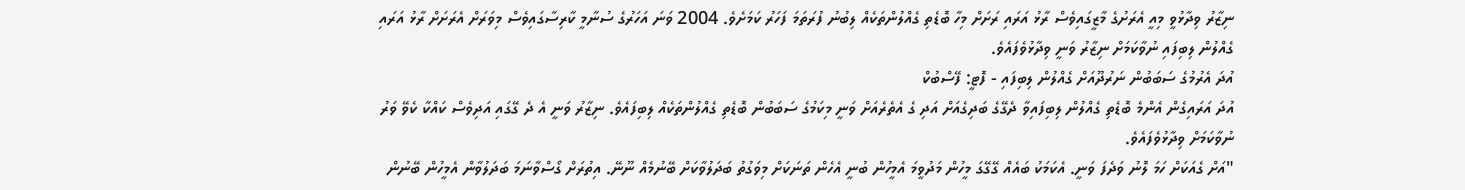ނިޒާރު ވިދާޅުވީ މިއީ އެރަށުގެ މާޒީގައިވެސް ރާޅު އަރައި ރަށަށް މިހާ ބޮޑެތި ގެއްލުންތަކެއް ލިބުނު ފުރަތަމަ ފަހަރު ކަމަށެވެ. 2004 ވަނަ އަހަރުގެ ސުނާމީ ކާރިސާގައިވެސް މިވަރަށް އެރަށަށް ރާޅު އަރައި ގެއްލުން ލިބިފައި ނުވާކަމަށް ނިޒާރު ވަނީ ވިދާޅުވެފައެވެ.
އުދަ އެރުމުގެ ސަބަބުން ނަރުދޫއަށް ގެއްލުން ލިބިފައި - ފޮޓީ: ފޭސްބުކް
އުދަ އަރައިގެން އެންމެ ބޮޑެތި ގެއްލުން ލިބިފައިވާ ދެގޭގެ ބަދިގެއަށް އަދި ގެ އެތެރެއަށް ވަނީ މިކަމުގެ ސަބަބުން ބޮޑެތި ގެއްލުންތަކެއް ލިބިފައެވެ. ނިޒާރު ވަނީ އެ ދެ ގޭގައި އަދިވެސް ކައްކާ ކެވޭ ވަރު ނުވާކަމަށް ވިދާޅުވެފައެވެ.
"އަށް ގެއަކަށް ހަމަ ލޮނު ވަދެފަ ވަނީ. އެކަމަކު ބައެއް ގޭގޭގަ މީހުން މަދުވީމަ އެމީހުން ބުނީ އެހެން ތަނަކަށް މިވަގުތު ބަދަލުވާކަށް ބޭނުމެއް ނޫނޭ. އިތުރަށް ގޯސްވާނަމަ ބަދަލުވާން އެމީހުން ބޭނުން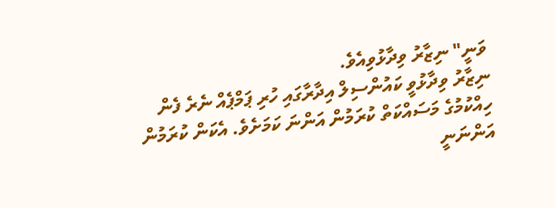ވަނީ" ނިޒާރު ވިދާޅުވިއެވެ.
ނިޒާރު ވިދާޅުވީ ކައުންސިލް އިދާރާގައި ހުރި ޕަމްޕެއް ނެރެ ފެން ހިއްކުމުގެ މަސައްކަތް ކުރަމުން އަންނަ ކަމަށެވެ. އެކަން ކުރަމުން އަންނަނީ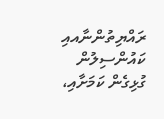ރައްޔިތުންނާއއި ކައުންސިލުން ގުޅިގެން ކަމަށާއި،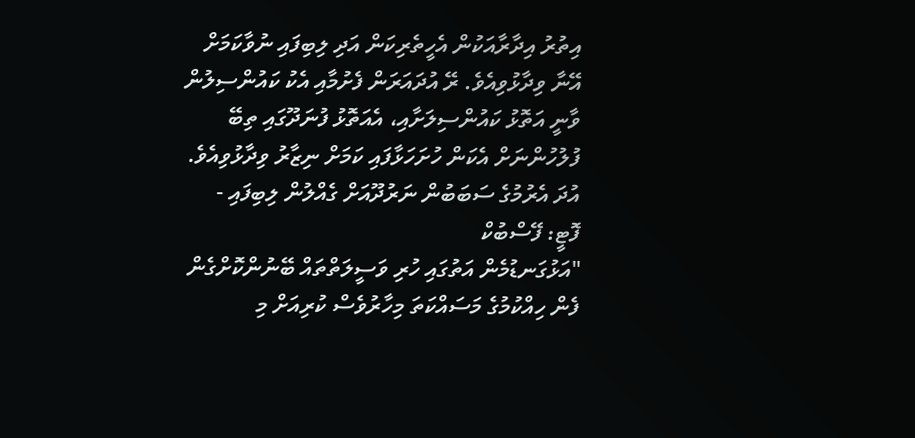އިތުރު އިދާރާއަކުން އެހީތެރިކަން އަދި ލިބިފައި ނުވާކަމަށް އޭނާ ވިދާޅުވިއެވެ. ރޭ އުދައަރަން ފެށުމާއި އެކު ކައުންސިލުން ވާނީ އަތޮޅު ކައުންސިލަށާއި، އެއަތޮޅު ފުނަދޫގައި ތިބޭ ފުލުހުންނަށް އެކަން ހުށަހަޅާފައި ކަމަށް ނިޒާރު ވިދާޅުވިއެވެ.
އުދަ އެރުމުގެ ސަބަބުން ނަރުދޫއަށް ގެއްލުން ލިބިފައި - ފޮޓީ: ފޭސްބުކް
"އަޅުގަނޑުމެން އަތުގައި ހުރި ވަސީލަތްތައް ބޭނުންކޮށްގެން ފެން ހިއްކުމުގެ މަސައްކަތަ މިހާރުވެސް ކުރިއަށް މި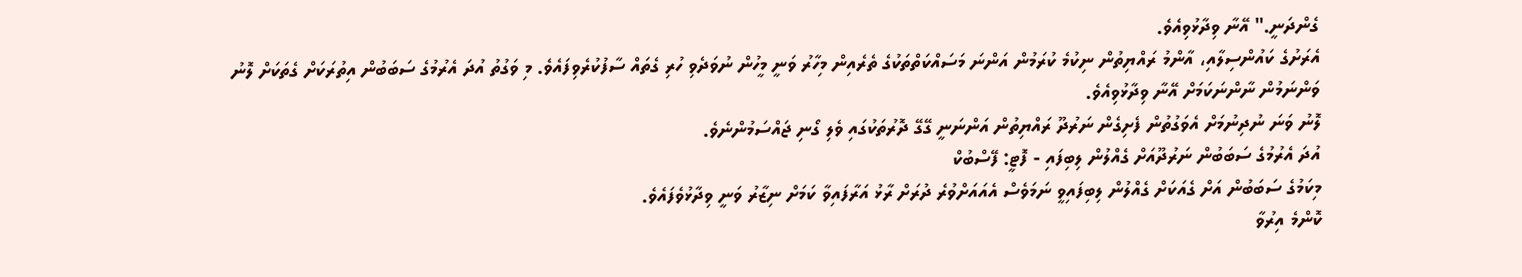ގެންދަނީ." އޭނާ ވިދާޅުވިއެވެ.
އެރަށުގެ ކައުންސިލާއި، އާންމު ރައްޔިތުން ނިކުމެ ކުރަމުން އަންނަ މަސައްކަތްތަކުގެ ތެރެއިން މިހާރު ވަނީ މީހުން ނުވަދެވި ހުރި ގެތައް ސާފުކުރެވިފައެވެ. މި ވަގުތު އުދަ އެރުމުގެ ސަބަބުން އިތުރަކަށް ގެތަކަށް ލޮނު ވަންނަމުން ނާންނަކަމަށް އޭނާ ވިދާޅުވިއެވެ.
ލޮނު ވަނަ ނުދިނުމަށް އެވަގުތުން ފެށިގެން ނަރުދޫ ރައްޔިތުން އަންނަނީ ގޭގޭ ދޮރުތަކުގައި ވެލި ގޯނި ޖައްސަމުންނެވެ.
އުދަ އެރުމުގެ ސަބަބުން ނަރުދޫއަށް ގެއްލުން ލިބިފައި - ފޮޓީ: ފޭސްބުކް
މިކަމުގެ ސަބަބުން އަށް ގެއަކަށް ގެއްލުން ލިބިފައިވީ ނަމަވެސް އެއައަށްވުރެ ދުރަށް ރާޅު އަރާފައިވާ ކަމަށް ނިޒާރު ވަނީ ވިދާޅުވެފައެވެ.
ކޮންމެ އިރުވާ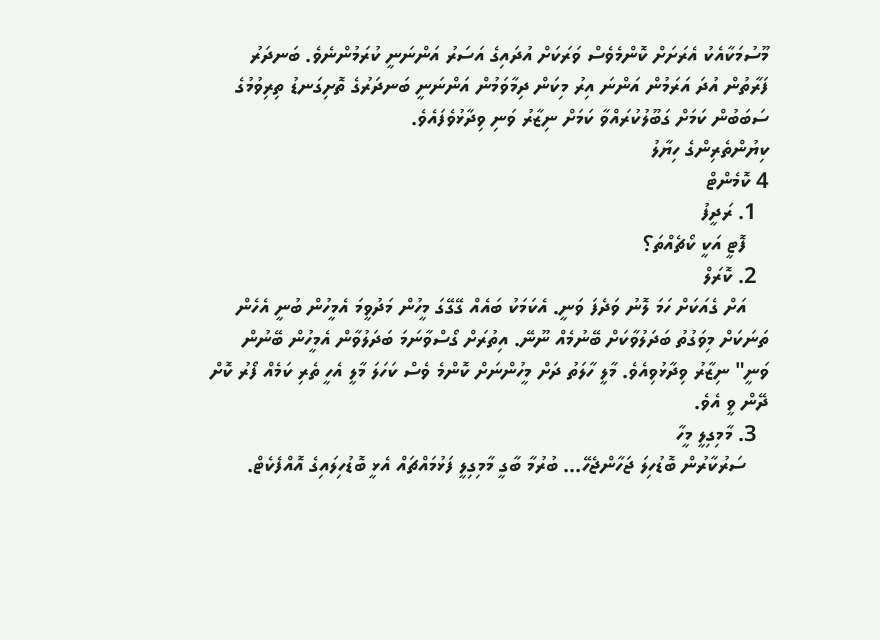މޫސުމަކާއެކު އެރަށަށް ކޮންމެވެސް ވަރަކަށް އުދައިގެ އަސަރު އަންނަނީ ކުރަމުންނެވެ. ބަނދަރު ފަރާތުން އުދަ އަރަމުން އަންނަ އިރު މިކަން ދިމާވަމުން އަންނަނީ ބަނދަރުގެ ތޮށިގަނޑު ތިރިވުމުގެ ސަބަބުން ކަމަށް ގަބޫލުކުރައްވާ ކަމަށް ނިޒާރު ވަނި ވިދާޅުވެފައެވެ.
ކިޔުންތެރިންގެ ހިޔާލު
4 ކޮމެންޓް
  1. ރަދީފު
    ފޮޓީ އަކީ ކޯޗެއްތަ؟
  2. ކޮރަލް
    އަށް ގެއަކަށް ހަމަ ލޮނު ވަދެފަ ވަނީ. އެކަމަކު ބައެއް ގޭގޭގަ މީހުން މަދުވީމަ އެމީހުން ބުނީ އެހެން ތަނަކަށް މިވަގުތު ބަދަލުވާކަށް ބޭނުމެއް ނޫނޭ. އިތުރަށް ގޯސްވާނަމަ ބަދަލުވާން އެމީހުން ބޭނުން ވަނީ" ނިޒާރު ވިދާޅުވިއެވެ. މާލީ ހާލަތު ދަށް މީހުންނަށް ކޮންމެ ވެސް ކަހަލަ މާލީ އެހީ ތެރި ކަމެއް ފޯރު ކޮށް ދޭން ވީ އެވެ.
  3. މާމިގިލީ މީހާ
    ސަރުކާރުން ބޮޑުހިލަ ޖަހާންޖެހޭ... ބުރުމާ ބާގީ މާމިގިލީ ފަޅުމައްޗައް އެޅީ ބޮޑުހިލައިގެ އޮއްފެކެޓް.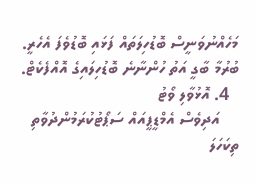މަހެއްނުވަނީސް ބޮޑުހިލަތައް ފަޅައި ބޮޑުވެފަ އެހެރީ. ބުރުމާ ބާގީ އަތު ހުންނާނެ ބޮޑުހިލައިގެ އޮއްފެކެޓް.
  4. އޮޅުވާލި ވޯޓު
    އަދިވެސް އެމްޑީޕީއައް ސަޕޯޓުކުރަމުންދުވާތި ތިކަހަލަ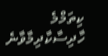ކިތަމްމެ ހާދިސާކާދިމާވާނެ